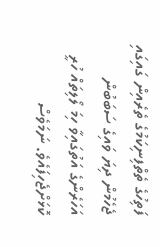ފަތިހުގެ ތެތްފިނިކަމުގެ ތެރެއިން ގައިގައި ޖެހެމުން ދިޔަ ވައިގެ ސަބަބުން އަހަރެންގެ އަތުގައިވާ ހިމަ ލޯލިތައް ހުރީ ކޮޅަށްޖެހިފައެވެ. ނަމަވެސް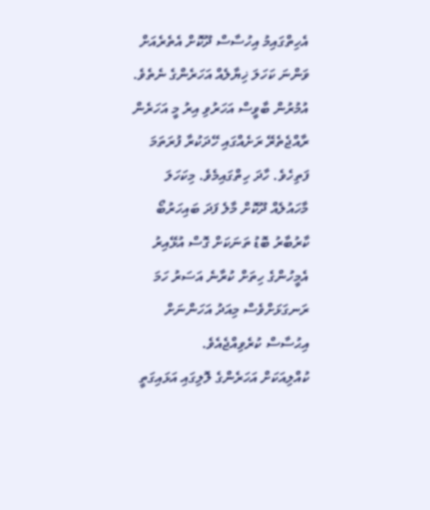އެހިތްގައިމު އިހުސާސް ދޫކޮށް އެތެރެއަށް ވަންނަ ކަހަލަ ޚިޔާލެއް އަހަރެންގެ ނެތެވެ. އުމުރުން ބާވީސް އަހަރުވި އިރު މީ އަހަރެން ރާއްޖެތެރޭ ރަށެއްގައި ހޭދަކުރާ ފުރަތަމަ ފަތިހެވެ. ހާދަ ހިތްގައިމެވެ. މިކަހަލަ މާހައުލެއް ދޫކޮށް މާލެ ފަދަ ބައިހަރުބޯ ކާރުބާރު ބޮޑު ތަނަކަށް ގޮސް އުޅޭއިރު އެމީހުންގެ ހިތަށް ކުރާނެ އަސަރު ހަމަ ރަނގަޅަށްވެސް މިއަދު އަހަންނަށް އިޙުސާސް ކުރެވިއްޖެއެވެ.
ކުއްލިއަކަށް އަހަރެންގެ ލޮލިގައި އަޅައިގަތީ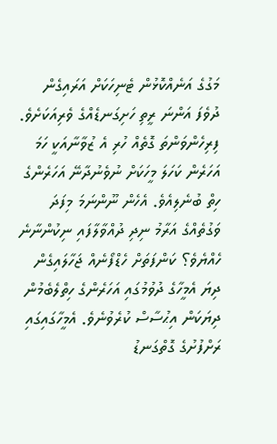މަގުގެ އަނެއްކޮޅުން ޓެނިހަކަށް އަރައިގެން ދުވެފަ އަންނަ ރީތި ހަށިގަނޑެއްގެ ވެރިއަކަށެވެ. ފިރިހެންވަންތަ ގޮތެއް ހުރި އެ ޒުވާނާއަކީ ހަމަ އަހަރެން ކަހަލަ މީހަކަށް ނުވެނުދާނޭ އަހަރެންގެ ހިތް ބުނެލިއެވެ. އެހެން ނޫންނަމަ މިފަދަ ވަގުތެއްގެ އަރާމު ނިދި ދުއްވާލާފައި ނިކުންނާނެ ހެއްޔެވެ؟ ކަންފަތަށް ހެޑްފޯނެއް ޖަހާލައިގެން ދިޔަ އެމީހާގެ ދުވުމުގައި އަހަރެންގެ ހިތްލެބެމުން ދިޔަކަން އިޙުސާސް ކުރެވުނެވެ. އެމީހާގައިގައި ރަށްފުށުގެ ގޮތްގަނޑު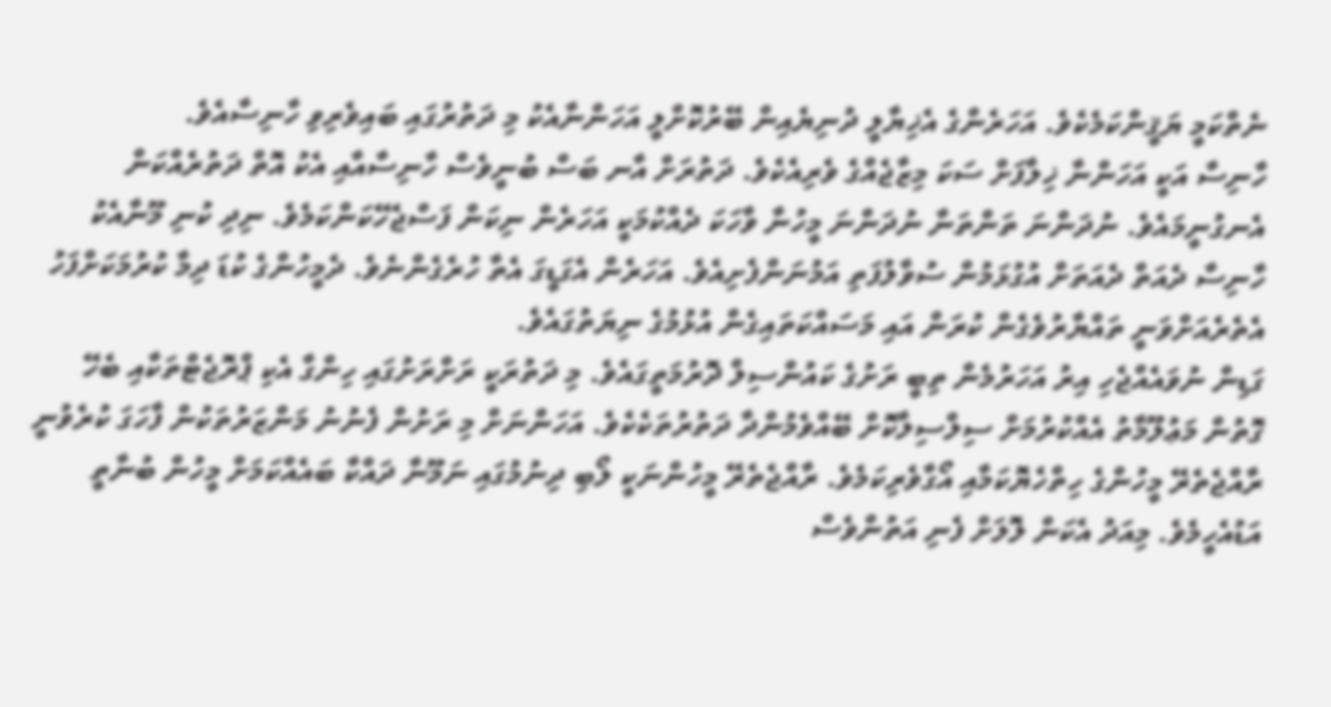ނެތްކަމީ ޔަޤީންކަމެކެވެ. އަހަރެންގެ އެޚިޔާލީ ދުނިޔެއިން ބޭރުކޮށްލީ އަހަންނާއެކު މި ދަތުރުގައި ބައިވެރިވި ހާނިސާއެވެ.
ހާނިސާ އަކީ އަހަންނާ ޚިލާފަށް ސަކަ މިޒާޖެއްގެ ވެރިއެކެވެ. ދަތުރަށް އާނ ބަސް ބުނީވެސް ހާނިސާއާއި އެކު އޮތް ދަތުރެއްކަން އެނގުނީމައެވެ. ނުދަންނަ ތަންތަނާ ނުދަންނަ މީހުނާ ވާހަކަ ދެއްކުމަކީ އަހަރެން ނިކަން ފަސްޖެހޭކަންކަމެވެ. ނިދި ކުނި މޫނާއެކު ހާނިސާ ދެއަތް ދެއަތަށް އުގުޅަމުން ސުވާލުފަތި އަމުނަންފެށިއެވެ. އަހަރެން އެގަޑީގަ އެތާ ހުރެގެންނެވެ. ދެމީހުންގެ ކުޑަ ދިމާ ކުރުމަކަށްފަހު އެތެރެއަށްވަނީ ތައްޔާރުވެގެން ކުރަން އައި މަސައްކަތައިގެން އުޅުމުގެ ނިޔަތުގައެވެ.
ގަޑިން ނުވައެއްޖެހި އިރު އަހަރުމެން ތިބީ ރަށުގެ ކައުންސިލް ދޮރުމަތީގައެވެ. މި ދަތުރަކީ ރަށްރަށުގައި ހިންގާ އެކި ޕްރޮޖެޓްތަކާއި ބެހޭ ގޮތުން މަޢުލޫމާތު އެއްކުރުމަށް ސިލްސިލާކޮށް ބޭއްވެމުންދާ ދަތުރުތަކެކެވެ. އަހަންނަށް މި ރަށުން ފެނުނު މަންޒަރުތަކުން ފާހަގަ ކުރެވުނީ ރާއްޖެތެރޭ މީހުންގެ ހިތްހެޔޮކަމާއި އޯގާވެރިކަމެވެ. ރާއްޖެތެރޭ މީހުންނަކީ ލޯބި ދިނުމުގައި ނަމޫނާ ދައްކާ ބައެއްކަމަށް މީހުން ބުނާތީ އަޑުއެހީމެވެ. މިއަދު އެކަން ލޮލަށް ފެނި އަތުންވެސް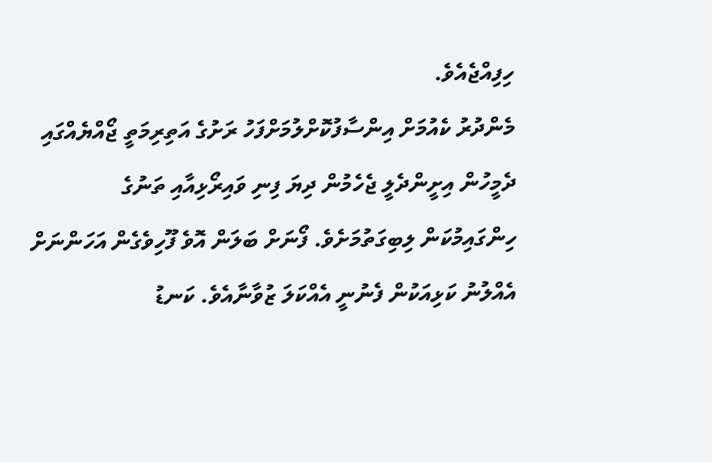ހިފިއްޖެއެވެ.
މެންދުރު ކެއުމަށް އިންސާފުކޮށްލުމަށްފަހު ރަށުގެ އަތިރިމަތީ ޖޯއްޔެއްގައި ދެމީހުން އިށީންދެލީ ޖެހެމުން ދިޔަ ފިނި ވައިރޯޅިއާއި ތަނުގެ ހިންގައިމުކަން ލިބިގަތުމަށެވެ. ފޯނަށް ބަލަން އޮވެ ފޫހިވެގެން އަހަންނަށް އެއްލުނު ކަޅިއަކުން ފެނުނީ އެއްކަލަ ޒުވާނާއެވެ. ކަނޑު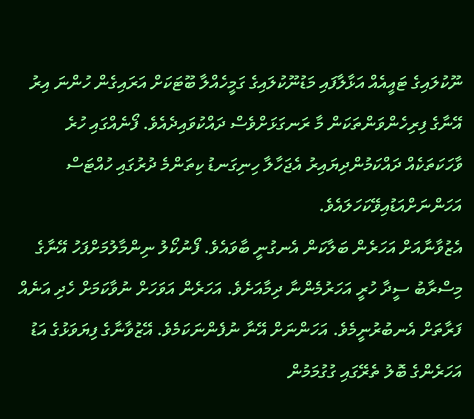ނޫކުލައިގެ ޓައީއެއް އަޅާލާފައި މަޑުނޫކުލައިގެ ގަމީހެއްލާ ބޫޓަކަށް އަރައިގެން ހުންނަ އިރު އޭނާގެ ފިރިހެންވަންތަކަން މާ ރަނގަޅަށްވެސް ދައްކުވައިދެއެވެ. ފޯނެއްގައި ހުރެ ވާހަކަތަކެއް ދައްކަމުންދިޔައިރު އެޖަހާލާ ހިނިގަނޑު ކިތަންމެ ދުރުގައި ހުއްޓަސް އަހަންނަށްއަޑުއިވޭކަހަލައެވެ.
އެޒުވާނާއަށް އަހަރެން ބަލާކަން އެނގުނީ ބާވައެވެ. ފޯނުކޯލު ނިންމާލުމަށްފަހު އޭނާގެ މިސްރާބު ސީދާ ހުރީ އަހަރުމެންނާ ދިމާއަށެވެ. އަހަރެން އަވަހަށް ނުވާކަމަށް ހެދި އަނެއް ފަރާތަށް އެނބުރުނީމެވެ. އަހަންނަށް އޭނާ ނުފެންނަކަމެވެ. އޭޒުވާނާގެ ފިޔަވަޅުގެ އަޑު އަހަރެންގެ ބޮލު ތެރޭގައި ގުގުމަމުން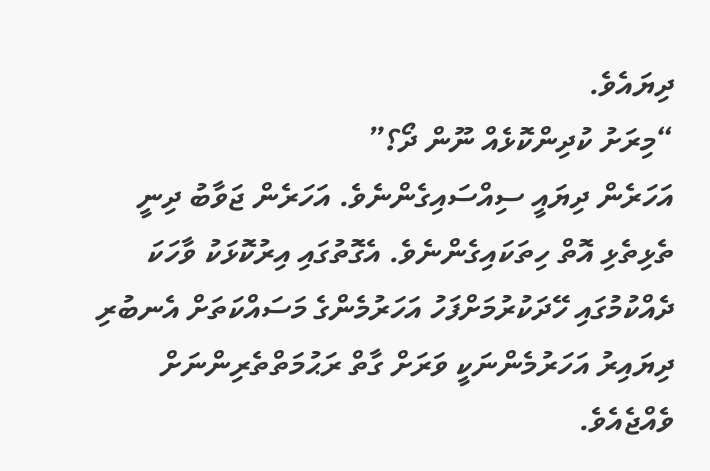ދިޔައެވެ.
“މިރަށު ކުދިންކޮޅެއް ނޫން ދޯ؟”
އަހަރެން ދިޔައީ ސިއްސައިގެންނެވެ. އަހަރެން ޖަވާބު ދިނީ ތެޅިތެޅި އޮތް ހިތަކައިގެންނެވެ. އެގޮތުގައި އިރުކޮޅަކު ވާހަކަ ދެއްކުމުގައި ހޭދަކުރުމަށްފަހު އަހަރުމެންގެ މަސައްކަތަށް އެނބުރި ދިޔައިރު އަހަރުމެންނަކީ ވަރަށް ގާތް ރަޙުމަތްތެރިންނަށް ވެއްޖެއެވެ.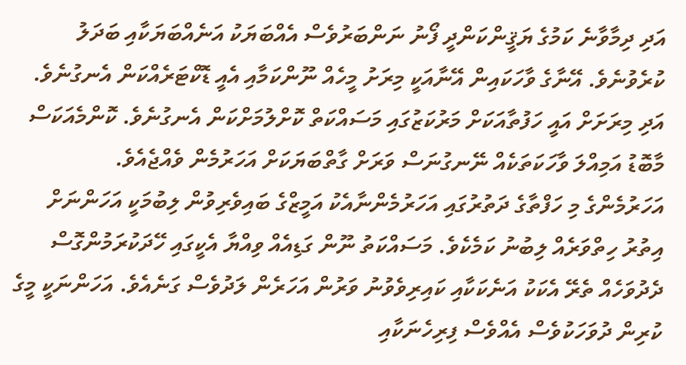އަދި ދިމާވާނެ ކަމުގެ ޔަޤީންކަންދީ ފޯނު ނަންބަރުވެސް އެއްބަޔަކު އަނެއްބަޔަކާއި ބަދަލު ކުރެވުނެވެ. އޭނާގެ ވާހަކައިން އޭނާއަކީ މިރަށު މީހެއް ނޫންކަމާއި އެއީ ޑޮކްޓަރެއްކަން އެނގުނެވެ. އަދި މިރަށަށް އައީ ހަފުތާއަކަށް މަރުކަޒުގައި މަސައްކަތް ކޮށްލުމަށްކަން އެނގުނެވެ. ކޮންމެއަކަސް މާބޮޑު އަމިއްލަ ވާހަކަތަކެއް ނޭނގުނަސް ވަރަށް ގާތްބަޔަކަށް އަހަރުމެން ވެއްޖެއެވެ.
އަހަރުމެންގެ މި ހަފްތާގެ ދަތުރުގައި އަހަރުމެންނާއެކު އަމީޒްގެ ބައިވެރިވުން ލިބުމަކީ އަހަންނަށް އިތުރު ހިތްވަރެއް ލިބުނު ކަމެކެވެ. މަސައްކަތު ނޫން ގަޑިއެއް ވިއްޔާ އެކީގައި ހޭދަކުރަމުންގޮސް ދެދުވަހެއް ތެރޭ އެކަކު އަނެކަކާއި ކައިރިވެވުނު ވަރުން އަހަރެން ލަދުވެސް ގަނެއެވެ. އަހަންނަކީ މީގެ ކުރިން ދުވަހަކުވެސް އެއްވެސް ފިރިހެނަކާއި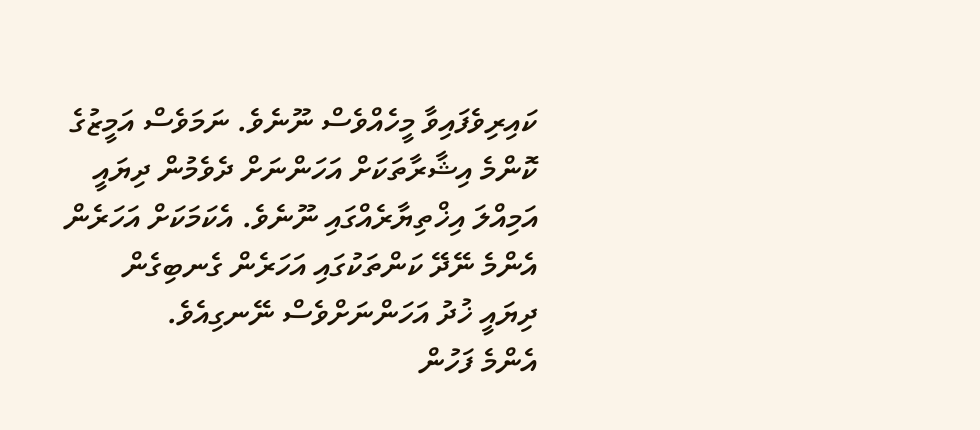ކައިރިވެފައިވާ މީހެއްވެސް ނޫނެވެ. ނަމަވެސް އަމީޒުގެ ކޮންމެ އިޝާރާތަކަށް އަހަންނަށް ދެވެމުން ދިޔައީ އަމިއްލަ އިޚްތިޔާރެއްގައި ނޫނެވެ. އެކަމަކަށް އަހަރެން އެންމެ ނޭދޭ ކަންތަކުގައި އަހަރެން ގެނބިގެން ދިޔައީ ޚުދު އަހަންނަށްވެސް ނޭނގިއެވެ.
އެންމެ ފަހުން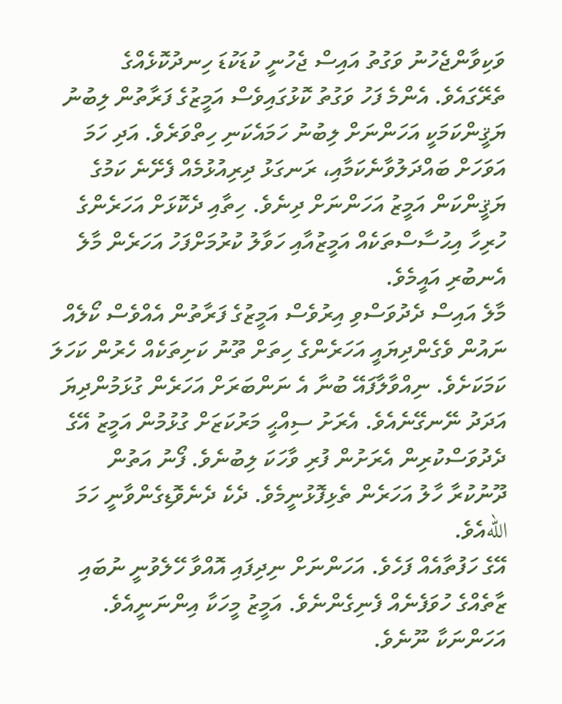ވަކިވާންޖެހުނު ވަގުތު އައިސް ޖެހުނީ ކުޑަކުޑަ ހިނދުކޮޅެއްގެ ތެރޭގައެވެ. އެންމެ ފަހު ވަގުތު ކޮޅުގައިވެސް އަމީޒުގެ ފަރާތުން ލިބުނު ޔަޤީންކަމަކީ އަހަންނަށް ލިބުނު ހަމައެކަނި ހިތްވަރެވެ. އަދި ހަމަ އަވަހަށް ބައްދަލުވާނެކަމާއި، ރަނގަޅު ދިރިއުޅުމެއް ފެށޭނެ ކަމުގެ ޔަޤީންކަން އަމީޒު އަހަންނަށް ދިނެވެ. ހިތާއި ދެކޮޅަށް އަހަރެންގެ ހުރިހާ އިޙުސާސްތަކެއް އަމީޒުއާއި ހަވާލު ކުރުމަށްފަހު އަހަރެން މާލެ އެނބުރި އައީމެވެ.
މާލެ އައިސް ދެދުވަސްވި އިރުވެސް އަމީޒުގެ ފަރާތުން އެއްވެސް ކޯލެއް ނައުން ވެގެންދިޔައީ އަހަރެންގެ ހިތަށް ތޫނު ކަށިތަކެއް ހެރުން ކަހަލަ ކަމަކަށެވެ. ނިއްވާލާފައޭ ބުނާ އެ ނަންބަރަށް އަހަރެން ގުޅަމުންދިޔަ އަދަދު ނޭނގޭނެއެވެ. އެރަށު ސިއްޙީ މަރުކަޒަށް ގުޅުމުން އަމީޒު އޭގެ ދެދުވަސްކުރިން އެރަށުން ފުރި ވާހަކަ ލިބުނެވެ. ފޯނު އަތުން ދޫނުކުރާ ހާލު އަހަރެން ތެޅިފޮޅުނީމެވެ. ދެކެ ދެނެވޮޑިގެންވާނީ ހަމަ اللهއެވެ.
އޭގެ ހަފުތާއެއް ފަހެވެ. އަހަންނަށް ނިދިފައި އޮއްވާ ހޭލެވުނީ ނުބައި ޒާތެއްގެ ހުވަފެނެއް ފެނިގެންނެވެ. އަމީޒު މީހަކާ އިންނަނީއެވެ. އަހަންނަކާ ނޫނެވެ.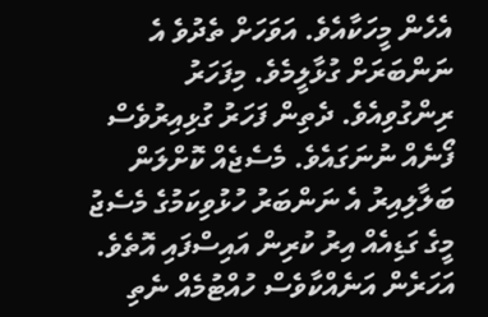އެހެން މީހަކާއެވެ. އަވަހަށް ތެދުވެ އެ ނަންބަރަށް ގުޅާލީމެވެ. މިފަހަރު ރިންގުވިއެވެ. ދެތިން ފަހަރު ގުޅިއިރުވެސް ފޯނެއް ނުނަގައެވެ. މެސެޖެއް ކޮށްލަން ބަލާލިއިރު އެ ނަންބަރު ހުޅުވިކަމުގެ މެސެޖު މީގެ ގަޑިއެއް އިރު ކުރިން އައިސްފައި އޮތެވެ. އަހަރެން އަނެއްކާވެސް ހުއްޓުމެއް ނެތި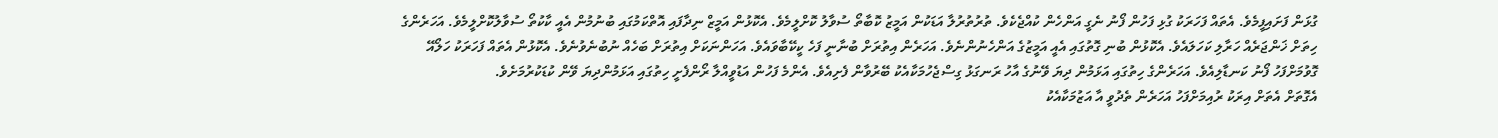ގުޅަން ފަށައިފީމެވެ. އެތައް ފަހަރަކު ގުޅި ފަހުން ފޯނު ނެގީ އަންހެން ކުއްޖެކެވެ. ތުރުތުރުލާ އަޑަކުން އަމީޒު ކޮބާތޯ ސުވާލު ކޮށްލީމެވެ. އެކޮޅުން އަމީޒް ނިދާފައި އޮތްކަމުގައި ބުނުމުން އެއީ ކާކުތޯ ސުވާލުކޮށްލީމެވެ. އަހަރެންގެ ހިތަށް ޚަންޖަރެއް ހަރާލި ކަހަލައެވެ. އެކޮޅުން ބުނި ގޮތުގައި އެއީ އަމީޒުގެ އަންހެނުންނެވެ. އަހަރެން އިތުރަށް ބުނާނީ ފަހެ ކީކޭބާވައެވެ. އަހަންނަކަށް އިތުރަށް ބަހެއް ނުބުނެވުނެވެ. އެކޮޅުން އެތައް ފަހަރަކު ހަލޯއޭ ގޮވުމަށްފަހު ފޯނު ކަނޑާލިއެވެ. އަހަރެންގެ ހިތުގައި އަޅަމުން ދިޔަ ވޭނުގެ އާހު ރަނގަޅު ގިސްޖެހުމަކާއެކު ބޭރުވާން ފެށިއެވެ. އެންމެ ފަހުން އަޑުވީއްލާ ރޯންފެށީ ހިތުގައި އަޅަމުންދިޔަ ވޭން ކުޑަކުރުމަށެވެ.
އެގޮތަށް އެތަށް އިރަކު ރުއިމަށްފަހު އަހަރެން ތެދުވީ އާ އަޒުމަކާއެކު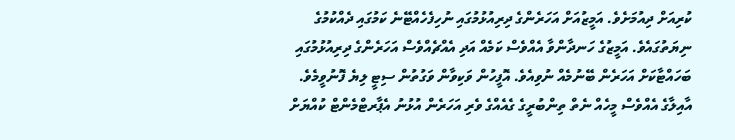ކުރިއަށް ދިއުމަށެވެ. އަމީޒުއަށް އަހަރެންގެ ދިރިއުޅުމުގައި ނުހިފެހެއްޓޭނެ ކަމުގައި ދެއްކުމުގެ ނިޔަތުގައެވެ. އަމީޒުގެ ހަނދާންވާ އެއްވެސް ކަމެއް އަދި އެއްޗެއްވެސް އަހަރެންގެ ދިރިއުޅުމުގައި ބަހައްޓާކަށް އަހަރެން ބޭނުމެއް ނުވިއެވެ. އޮފީހުން ވަކިވާން ވަގުތުން ސިޓީ ލިޔެ ފޮނުވީމެވެ. އާއިލާގެ އެއްވެސް މީހެއް ނެތް ތިންބުރީގެ ގެއެއްގެ ވެރި އަހަރެން އުޅުނު އެޕާރޓްމެންޓް ކުއްޔަށް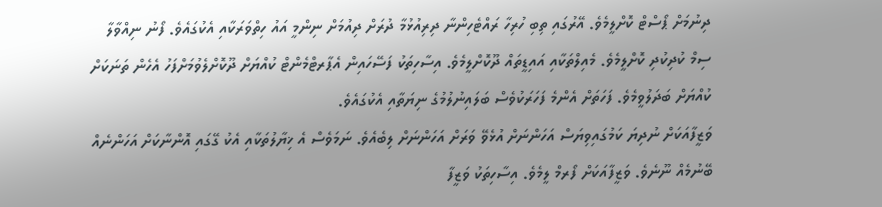ދިނުމަށް ޕޯސްޓް ކޮށްލީމެވެ. އޭރުގައި ތިބި ހުރިހާ ރައްޓެހިންނާ ދިރިއުޅުމާ ދުރަށް ދިއުމަށް ނިންމީ އައު ހިތްވަރަކާއި އެކުގައެވެ. ފޯނު ނިއްވާލާ ސިމް ކުދިކުދި ކޮށްލީމެވެ. މެއިލްތަކާއި އައިޑީތައް ދޫކޮށްލީމެވެ. އިސާހިތަކު ފަސޭހައިން އެޕާރޓްމެންޓް ކުއްޔަށް ދޫކޮށްލެވުމަށްފަހު އެހެން ތަނަކަށް ކުއްޔަށް ބަދަލުވީމެވެ. ފަހަތަށް އެންމެ ފަހަރަކުވެސް ބަލައިނުލުމުގެ ނިޔަތާއި އެކުގައެވެ.
ވަޒީފާއަކަށް ނުދިޔަ ކަމުގައިވިޔަސް އަހަންނަށް އުޅެވޭ ވަރަށް އަހަންނަށް ލިބެއެވެ. ނަމަވެސް އެ ޚިޔާލުތަކާއި އެކު ގޭގައި އޮންނާކަށް އަހަންނެއް ބޭނުމެއް ނޫނެވެ. ވަޒީފާއަކަށް ފޯރމް ލީމެވެ. އިސާހިތަކު ވަޒީފާ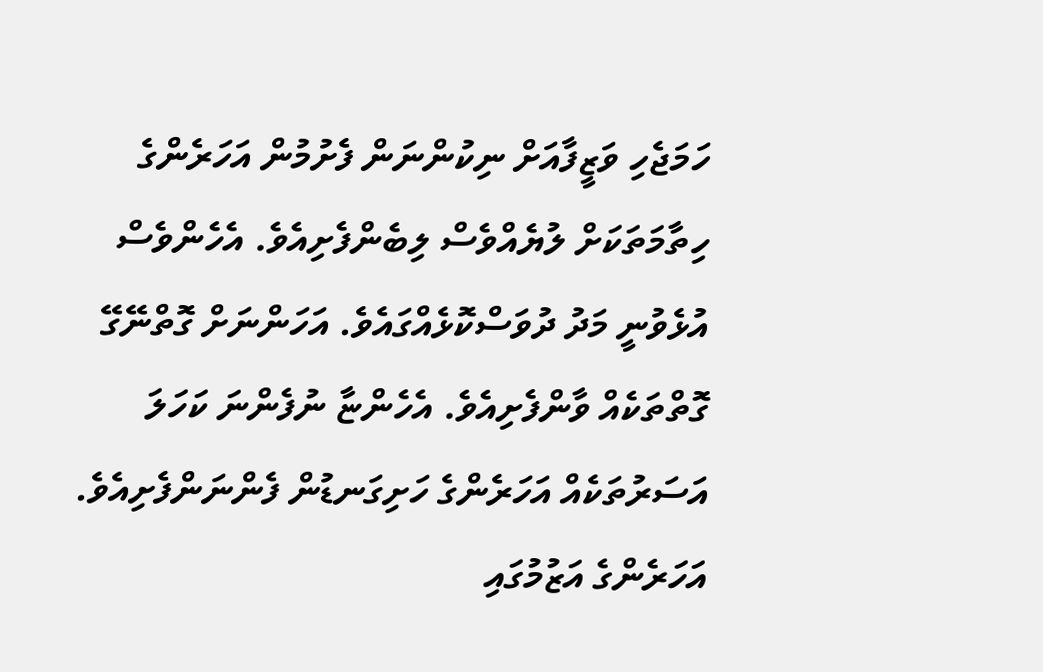ހަމަޖެހި ވަޒީފާއަށް ނިކުންނަން ފެށުމުން އަހަރެންގެ ހިތާމަތަކަށް ލުޔެއްވެސް ލިބެންފެށިއެވެ. އެހެންވެސް އުޅެވުނީ މަދު ދުވަސްކޮޅެއްގައެވެ. އަހަންނަށް ގޮތްނޭގޭ ގޮތްތަކެއް ވާންފެށިއެވެ. އެހެންޏާ ނުފެންނަ ކަހަލަ އަސަރުތަކެއް އަހަރެންގެ ހަށިގަނޑުން ފެންނަންފެށިއެވެ. އަހަރެންގެ އަޒުމުގައި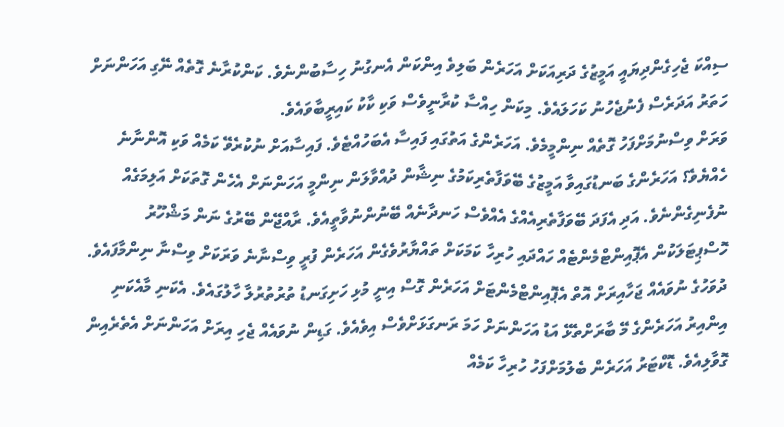ސިއްކަ ޖެހިގެންދިޔައީ އަމީޒުގެ ދަރިއަކަށް އަހަރެން ބަލިވެ އިންކަން އެނގުނު ހިސާބުންނެވެ. ކަންކުރާނެ ގޮތެއް ނޭގި އަހަންނަށް ހަތަރު އަދަރެސް ފެނުޖެހުނު ކަހަލައެވެ. މިކަން ހިއްސާ ކުރާނީވެސް ވަކި ކާކު ކައިރީބާވައެވެ.
ވަރަށް ވިސްނުމަށްފަހު ގޮތެއް ނިންމީމެވެ. އަހަރެންގެ އަތުގައި ފައިސާ އެބަހުއްޓެވެ. ފައިސާއަށް ނުކުރެވޭ ކަމެއް ވަކި އޮންނާނެ ހެއްޔެވެ؟ އަހަރެންގެ ބަނޑުގައިވާ އަމީޒުގެ ބޭވަފާތެރިކަމުގެ ނިޝާން ދުއްވާލަން ނިންމީ އަހަންނަށް އެހެން ގޮތަކަށް އަލިމަގެއް ނުފެނިގެންނެވެ. އަދި އެފަދަ ބޭވަފާތެރިއެއްގެ އެއްވެސް ހަނދާނެއް ބޭނުންނުވާތީއެވެ. ރާއްޖޭން ބޭރުގެ ނަން މަޝްހޫރު ހޮސްޕިޓަލަކުން އެޕޮއިންޓްމެންޓެއް ހައްދައި ހުރިހާ ކަމަކަށް ތައްޔާރުވެގެން އަހަރެން ފުރީ ވިސްނާނެ ވަރަކަށް ވިސްނާ ނިންމާފައެވެ.
ދުވަހުގެ ނުވައެއް ޖަހާއިރަށް އޮތް އެޕޮއިންޓްމެންޓަށް އަހަރެން ގޮސް އިނީ މުޅި ހަށިގަނޑު ތުރުތުރުލާ ހާލުގައެވެ. އެކަނި މާއެކަނި އިންއިރު އަހަރެންގެ މޭ ބާރަށްތެޅޭ އަޑު އަހަންނަށް ހަމަ ރަނގަޅަށްވެސް އިވެއެވެ. ގަޑިން ނުވައެއް ޖެހި އިރަށް އަހަންނަށް އެތެރެއިން ގޮވާލިއެވެ. ޑޮކްޓަރު އަހަރެން ބެލުމަށްފަހު ހުރިހާ ކަމެއް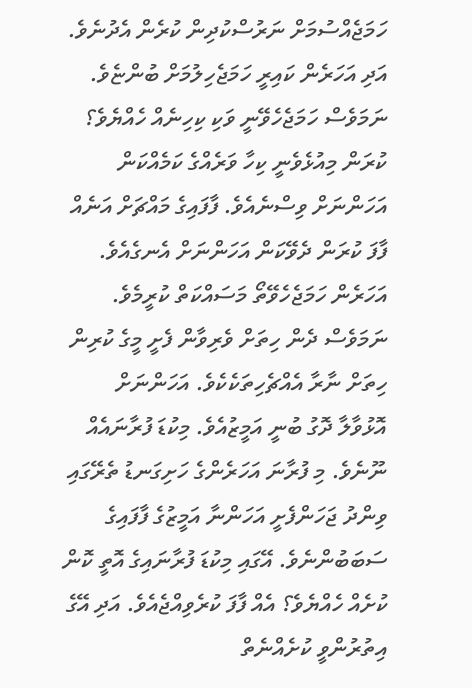ހަމަޖެއްސުމަށް ނަރުސްކުދިން ކުރެން އެދުނެވެ. އަދި އަހަރެން ކައިރީ ހަމަޖެހިލުމަށް ބުންޏެވެ. ނަމަވެސް ހަމަޖެހެވޭނީ ވަކި ކިހިނެއް ހެއްޔެވެ؟ ކުރަން މިއުޅެވެނީ ކިހާ ވަރެއްގެ ކަމެއްކަން އަހަންނަށް ވިސްނެއެވެ. ފާފައިގެ މައްޗަށް އަނެއް ފާފަ ކުރަން ދެވޭކަން އަހަންނަށް އެނގެއެވެ.
އަހަރެން ހަމަޖެހެވޭތޯ މަސައްކަތް ކުރީމެވެ. ނަމަވެސް ދެން ހިތަށް ވެރިވާން ފެށީ މީގެ ކުރިން ހިތަށް ނާރާ އެއްޗެހިތަކެކެވެ. އަހަންނަށް އޮޅުވާލާ ދޮގު ބުނީ އަމީޒުއެވެ. މިކުޑަ ފުރާނައެއް ނޫނެވެ. މި ފުރާނަ އަހަރެންގެ ހަށިގަނޑު ތެރޭގައި ވިންދު ޖަހަންފެށީ އަހަންނާ އަމީޒުގެ ފާފައިގެ ސަބަބުންނެވެ. އޭގައި މިކުޑަ ފުރާނައިގެ އޮތީ ކޮން ކުށެއް ހެއްޔެވެ؟ އެއް ފާފަ ކުރެވިއްޖެއެވެ. އަދި އޭގެ އިތުރުންވީ ކުށެއްނެތް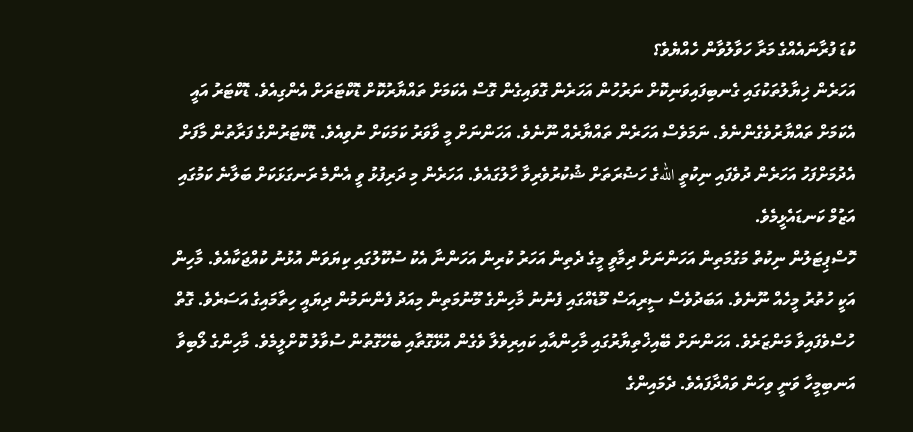ކުޑަ ފުރާނައެއްގެ މަރާ ހަވާލުވާން ހެއްޔެވެ؟
އަހަރެން ޚިޔާލުތަކުގައި ގެނބިފައިވަނިކޮށް ނަރުހުން އަހަރެން ގޮވައިގެން ގޮސް އެކަމަށް ތައްޔާރުކޮށް ޑޮކްޓަރަށް އެންގިއެވެ. ޑޮކްޓަރު އައީ އެކަމަށް ތައްޔާރުވެގެންނެވެ. ނަމަވެސް އަހަރެން ތައްޔާރެއް ނޫނެވެ. އަހަންނަށް މީ ވާވަރު ކަމަކަށް ނުވިއެވެ. ޑޮކްޓަރުންގެ ފަރާތުން މާފަށް އެދުމަށްފަހު އަހަރެން ދުވެފައި ނިކުތީ اللهގެ ހަޟުރަތަށް ޝުކުރުވެރިވާ ހާލުގައެވެ. އަހަރެން މި ދަރިފުޅު ވީ އެންމެ ރަނގަޅަކަށް ބަލާނެ ކަމުގައި އަޒުމް ކަނޑައެޅީމެވެ.
ހޮސްޕިޓަލުން ނިކުތް މަގުމަތިން އަހަންނަށް ދިމާވީ މީގެ ދެތިން އަހަރު ކުރިން އަހަންނާ އެކު ސުކޫލުގައި ކިޔަވަން އުޅުނު ކުއްޖަކާއެވެ. މާހިން އަކީ ހުތުރު މީހެއް ނޫނެވެ. އަބަދުވެސް ސީރިއަސް މޫޑެއްގައި ފެނުނު މާހިންގެ މޫނުމަތިން މިއަދު ފެންނަމުން ދިޔައީ ހިތާމައިގެ އަސަރެވެ. ގޮތް ހުސްވެފައިވާ މަންޒަރެވެ. އަހަންނަށް ބޭއިޚްތިޔާރުގައި މާހިންއާއި ކައިރިވެލާ ވެގެން އުޅޭގޮތާއި ބެހޭގޮތުން ސުވާލު ކޮށްލީމެވެ. މާހިންގެ ލޯބިވާ އަނބިމީހާ ވަނީ ވިހަން ވައްދާފައެވެ. ދެމައިންގެ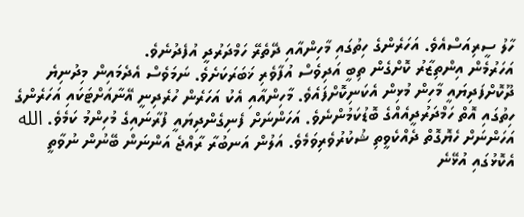ހާލު ސީރިއަސްއެވެ. އަހަރެންގެ ހިތުގައި މާހިންއާއި ދޭތެރޭ ހަމްދަރުދީ އުފެދުނެވެ.
އަހަރުމެން އިންތިޒާރު ކޮށްގެން ތިބީ އަދިވެސް އުފާވެރި ޚަބަރަކަށެވެ. ނަމަވެސް އެދެމައިން މިދުނިޔެ ދޫކޮށްފަދިޔައީ މާހިން މުޅިން އެކަނިކޮށްފައެވެ. މާހިންއާއި އެކު އަހަރެން ހުރެދިނީ އޭނާއަށްޓަކައި އަހަރެންގެ ހިތުގައި އޮތް ހަމްދަރުދީއެއްގެ ބޮޑުކަމުންނެވެ. އަހަންނަށް ފެނިގެންދިޔައީ ފުރާނައިގެ މުހިންމު ކަމެވެ. الله އަހަންނަށް ހެޔޮގޮތް ދެއްކެވީތި ޝުކުރުވެރިވަމެވެ. އަލުން އަނބުރާ ރާއްޖެ އަންނަން ބޭނުން ނުވާތީ އެކޮޅުގައި އުޅޭނެ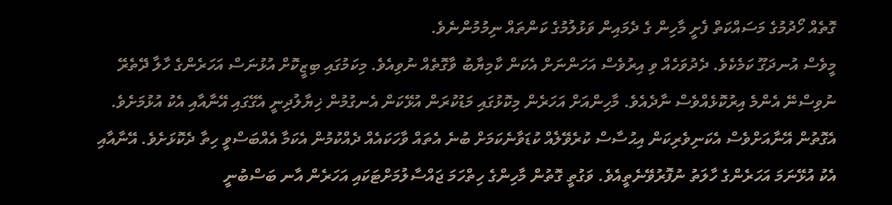ގޮތެއް ހޯދުމުގެ މަސައްކަތް ފެށީ މާހިން ގެ ދެމައިން ވަޅުލުމުގެ ކަންތައް ނިމުމުންނެވެ.
މީވެސް އުނދަގޫ ކަމެކެވެ. ދެދުވަހެއް ވި އިރުވެސް އަހަންނަށް އެކަން ކާމިޔާބު ވާގޮތެއް ނުވިއެވެ. މިކަމުގައި ބިޒީކޮށް އުޅުނަސް އަހަރެންގެ ހާލާ ދޭތެރޭ ނުވިސްނޭ އެންމެ އިރުކޮޅެއްވެސް ނާދެއެވެ. މާހިންއަށް އަހަރެން މިކޮޅުގައި މަޑުކުރަން އުޅޭކަން އެނގުމުން ޚިޔާލުދިނީ އެގޭގައި އޭނާއާއި އެކު އުޅުމަށެވެ. އެގޮތުން އޭނާއަށްވެސް އެކަނިވެރިކަން އިޙުސާސް ކުރެވޭލެއް ކުޑަވާނެކަމަށް ބުނެ އެތައް ވާހަކައެއް ދެއްކުމުން އެކަމާ އެއްބަސްވީ ހިތާ ދެކޮޅަށެވެ. އޭނާއާއި އެކު އުޅޭނަމަ އަހަރެންގެ ހާލަތު ނުފޮރުވޭނެތީއެވެ. ވަގުތީ ގޮތުން މާހިންގެ ހިތްހަމަ ޖައްސާލުމަށްޓަކައި އަހަރެން އާނ ބަސްބުނީ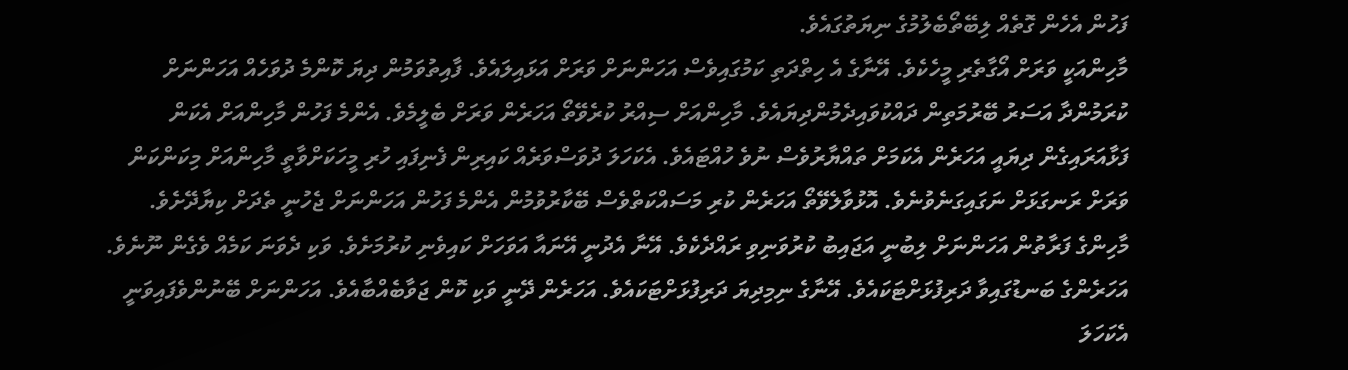ފަހުން އެހެން ގޮތެއް ލިބޭތޯބެލުމުގެ ނިޔަތުގައެވެ.
މާހިންއަކީ ވަރަށް އޯގާތެރި މީހެކެވެ. އޭނާގެ އެ ހިތްދަތި ކަމުގައިވެސް އަހަންނަށް ވަރަށް އަޅައިލައެވެ. ފާއިތުވަމުން ދިޔަ ކޮންމެ ދުވަހެއް އަހަންނަށް ކުރަމުންދާ އަސަރު ބޭރުމަތިން ދައްކުވައިދެމުންދިޔައެވެ. މާހިންއަށް ސިއްރު ކުރެވޭތޯ އަހަރެން ވަރަށް ބެލީމެވެ. އެންމެ ފަހުން މާހިންއަށް އެކަން ފަޅާއަރައިގެން ދިޔައީ އަހަރެން އެކަމަށް ތައްޔާރުވެސް ނުވެ ހުއްޓައެވެ. އެކަހަލަ ދުވަސްވަރެއް ކައިރިން ފެނިފައި ހުރި މީހަކަށްވާތީ މާހިންއަށް މިކަންކަން ވަރަށް ރަނގަޅަށް ނަގައިގަނެވުނެވެ. އޮޅުވާލެވޭތޯ އަހަރެން ކުރި މަސައްކަތްވެސް ބޭކާރުވުމުން އެންމެ ފަހުން އަހަންނަށް ޖެހުނީ ތެދަށް ކިޔާދޭށެވެ.
މާހިންގެ ފަރާތުން އަހަންނަށް ލިބުނީ އަޖައިބު ކުރުވަނިވި ރައްދެކެވެ. އޭނާ އެދުނީ އޭނައާ އަވަހަށް ކައިވެނި ކުރުމަށެވެ. ވަކި ދެވަނަ ކަމެއް ވެގެން ނޫނެވެ. އަހަރެންގެ ބަނޑުގައިވާ ދަރިފުޅަށްޓަކައެވެ. އޭނާގެ ނިމިދިޔަ ދަރިފުޅަށްޓަކައެވެ. އަހަރެން ދޭނީ ވަކި ކޮން ޖަވާބެއްބާއެވެ. އަހަންނަށް ބޭނުންވެފައިވަނީ އެކަހަލަ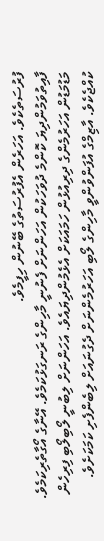ފުރުސަތެކެވެ. އަހަރެން އެފުރުސަތުގެ ބޭނުން ހިފީމެވެ.
ފާއިތުވަމުންދިޔަ ކޮންމެ ދުވަހަކުން އަހަންނަށް ފެނުނީ މާހިންގެ ރަނގަޅުކަމެވެ. އޭނާގެ އޯގާތެރިކަމެވެ. މަޑުމަޑުން އަހަރުމެންގެ ދިރިއުޅުން ހަމައަކަށް އެޅެމުންދިޔައެވެ. އަހަންނަށް ލިބުނީ ލޯބިލޯބި ފިރިހެން ކުއްޖެކެވެ. އާޒިމްގެ އުފަންވުންވީ މާހިންގެ ލޯބި އަހަރުމެންނަށް ދެގުނައަށް ލިބެންފެށި ކަމަކަށެވެ.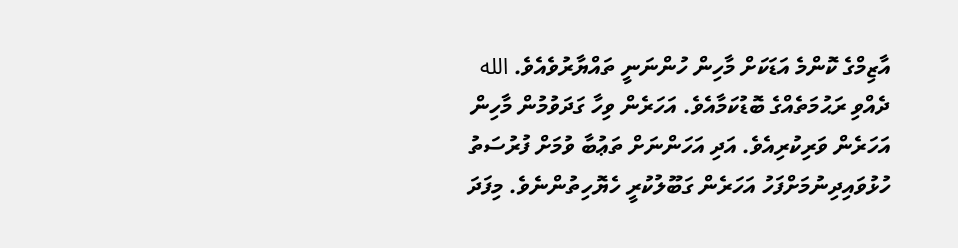އާޒިމްގެ ކޮންމެ އަޑަކަށް މާހިން ހުންނަނީ ތައްޔާރުވެއެވެ. الله ދެއްވި ރަޙުމަތެއްގެ ބޮޑުކަމާއެވެ. އަހަރެން ވިހާ ގަދަވުމުން މާހިން އަހަރެން ވަރިކުރިއެވެ. އަދި އަހަންނަށް ތަޢުބާ ވުމަށް ފުރުސަތު ހުޅުވައިދިނުމަށްފަހު އަހަރެން ގަބޫލުކުރީ ހެޔޮހިތުންނެވެ. މިފަދަ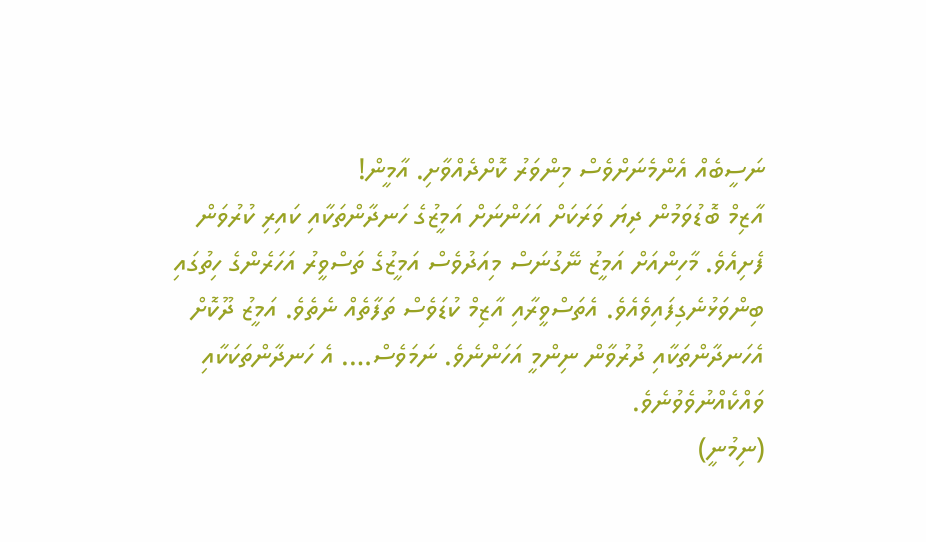ނަސީބެއް އެންމެނަށްވެސް މިންވަރު ކޮށްދެއްވާށި. އާމީން!
އާޒިމް ބޮޑުވަމުން ދިޔަ ވަރަކަށް އަހަންނަށް އަމީޒުގެ ހަނދާންތަކާއި ކައިރި ކުރުވަން ފެށިއެވެ. މާހިންއަށް އަމީޒު ނޭގުނަސް މިއަދުވެސް އަމީޒުގެ ތަސްވީރު އަހަރެންގެ ހިތުގައި ބިންވަޅުނެގިފައިވެއެވެ. އެތަސްވީރާއި އާޒިމް ކުޑަވެސް ތަފާތެއް ނެތެވެ. އަމީޒު ދޫކޮށް އެހަނދާންތަކާއި ދުރުވާން ނިންމީ އަހަންނެވެ. ނަމަވެސް…. އެ ހަނދާންތަކަކާއި ވައްކެއްނުވެވުނެވެ.
(ނިމުނީ)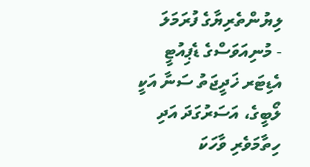ލިޔުންތެރިޔާގެ ފުރަމަލަ
- މުނިއަވަސްގެ ޑެޕިއުޓީ އެޑިޓަރ ޚަދީޖަތު ސަނާ އަކީ ލޯބީގެ، އަސަރުގަދަ އަދި ހިތާމަވެރި ވާހަކަ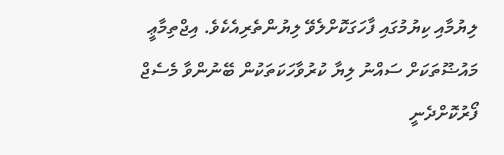ލިޔުމާއި ކިޔުމުގައި ފާހަގަކޮށްލެވޭ ލިޔުންތެރިއެކެވެ. އިޖްތިމާޢީ މައުޟޫތަކަށް ސައްނު ލިޔާ ކުރުވާހަކަތަކުން ބޭނުންވާ މެސެޖް ފޯރުކޮށްދެނީ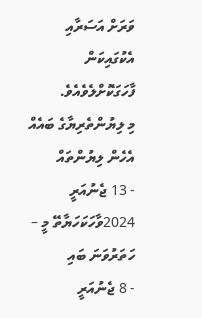ވަރަށް އަސަރާއި އެކުގައިކަން ފާހަގަކޮށްލެވެއެވެ.
މި ލިޔުންތެރިޔާގެ ބައެއް އެހެން ލިޔުންތައް
- 13 ޖެނުއަރީ 2024ވާހަކަހަޔާތޭ މީ – ހަތަރުވަނަ ބައި
- 8 ޖެނުއަރީ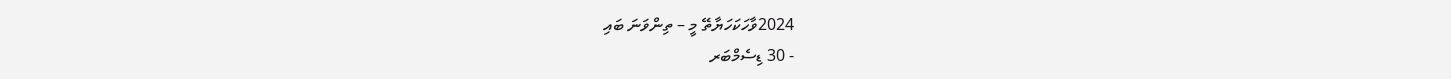2024ވާހަކަހަޔާތޭ މީ – ތިންވަނަ ބައި
- 30 ޑިސެމްބަރ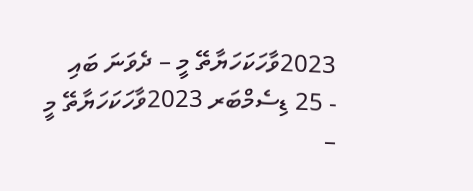2023ވާހަކަހަޔާތޭ މީ – ދެވަނަ ބައި
- 25 ޑިސެމްބަރ 2023ވާހަކަހަޔާތޭ މީ –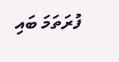ފުރަތަމަ ބައި